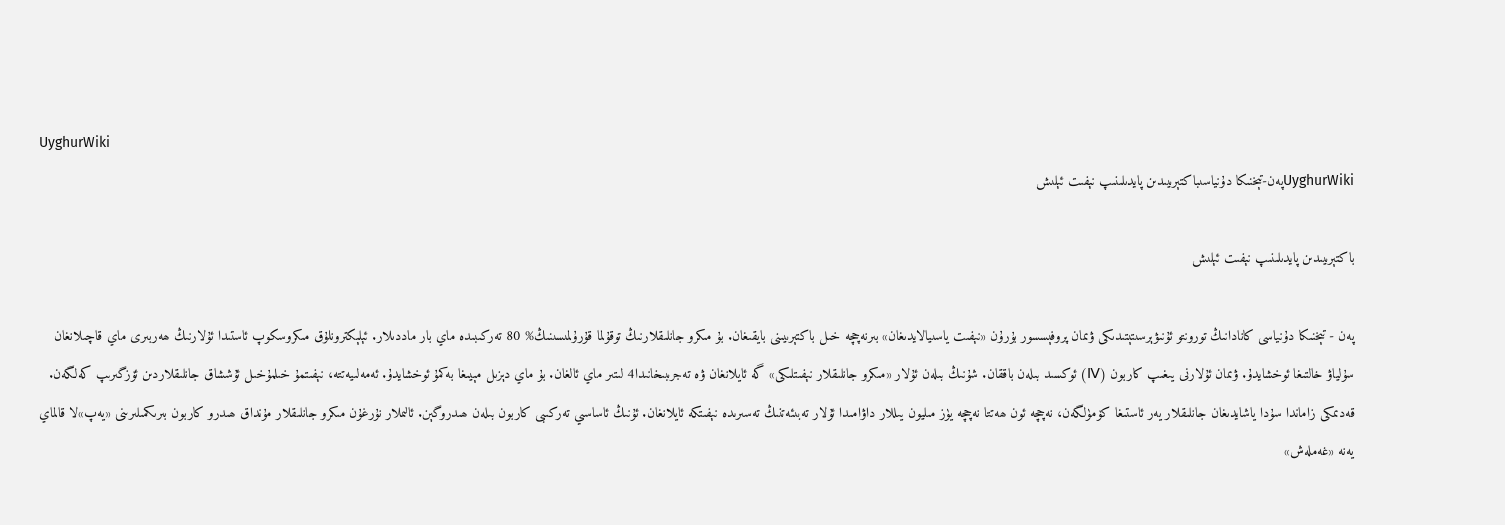UyghurWiki
UyghurWikiپەن-تېخنىكا دۇنياسىباكتېرىيىدىن پايدىلىنىپ نېفىت ئېلىش

باكتېرىيىدىن پايدىلىنىپ نېفىت ئېلىش

پەن - تېخنىكا دۇنياسى كانادانىڭ تورونتو ئۇنىۋېرسىتېتىدىكى ۋىمان پروفېسسور بۇرۇن «نېفىت ياسىيالايدىغان» بىرنەچچە خىل باكتېرىيىنى بايقىغان. بۇ مىكرو جانلىقلارنىڭ توقۇلما قۇرۇلمىسىنىڭ% 80 تەركىبىدە ماي بار ماددىلار. ئېلېكترونلۇق مىكروسكوپ ئاستىدا ئۇلارنىڭ ھەربىرى ماي قاچىلانغان سۇلياۋ خالتىغا ئوخشايدۇ. ۋىمان ئۇلارنى يىغىپ كاربون (Ⅳ) ئوكسىد بىلەن باققان. شۇنىڭ بىلەن ئۇلار «مىكرو جانلىقلار نېفىتلىكى» گە ئايلانغان ۋە تەجرىبىخانىدا4 لىتىر ماي ئالغان. بۇ ماي دېزىل مېيىغا بەكمۇ ئوخشايدۇ. ئەمەلىيەتتە، نېفىتمۇ خىلمۇخىل ئۇششاق جانلىقلاردىن ئۆزگىرىپ كەلگەن. قەدىمكى زاماندا سۇدا ياشايدىغان جانلىقلار يەر ئاستىغا كۆمۈلگەن، نەچچە ئون ھەتتا نەچچە يۈز مىليون يىللار داۋامىدا ئۇلار تەبىئەتنىڭ تەسىرىدە نېفىتكە ئايلانغان. ئۇنىڭ ئاساسىي تەركىبى كاربون بىلەن ھىدروگېن. ئالىملار نۇرغۇن مىكرو جانلىقلار مۇنداق ھىدرو كاربون بىرىكمىلىرىنى «يەپ»لا قالماي يەنە «غەملەش»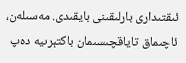ئىقتىدارى بارلىقىنى بايقىدى. مەسىلەن، ئاچىماق تاياقچىسىمان باكتېرىيە دەپ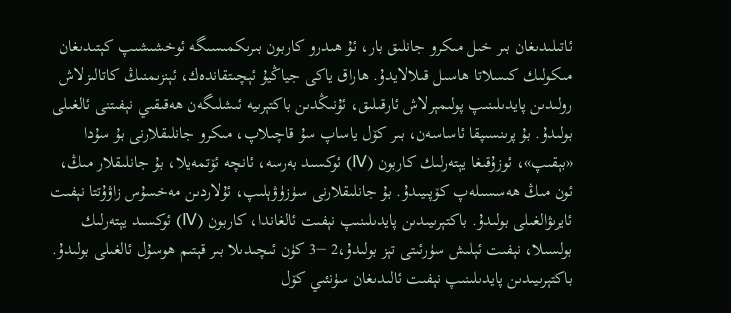ئاتىلىدىغان بىر خىل مىكرو جانلىق بار، ئۇ ھىدرو كاربون بىرىكمىسىگە ئوخشىشىپ كېتىدىغان مىكولىك كىسلاتا ھاسىل قىلالايدۇ. ھاراق ياكى جياڭيۇ ئېچىتقاندەك، ئېنزىمنىڭ كاتالىزلاش رولىدىن پايدىلىنىپ پولىمېرلاش ئارقىلىق، ئۇنىڭدىن باكتېرىيە ئىشلىگەن ھەقىقىي نېفىتنى ئالغىلى بولىدۇ. بۇ پرىنسىپقا ئاساسەن، بىر كۆل ياساپ سۇ قاچىلاپ، مىكرو جانلىقلارنى بۇ سۇدا «بېقىپ»، ئوزۇقىغا يېتەرلىك كاربون (Ⅳ) ئوكسىد بەرسە، ئانچە ئۆتمەيلا، بۇ جانلىقلار مىڭ، ئون مىڭ ھەسسىلەپ كۆپىيىدۇ. بۇ جانلىقلارنى سۈزۈۋېلىپ، ئۇلاردىن مەخسۇس زاۋۇتتا نېفىت ئايرىۋالغىلى بولىدۇ. باكتېرىيىدىن پايدىلىنىپ نېفىت ئالغاندا، كاربون (Ⅳ) ئوكسىد يېتەرلىك بولسىلا، نېفىت ئېلىش سۈرئىتى تېز بولىدۇ،2 −3 كۈن ئىچىدىلا بىر قېتىم ھوسۇل ئالغىلى بولىدۇ. باكتېرىيىدىن پايدىلىنىپ نېفىت ئالىدىغان سۈنئىي كۆل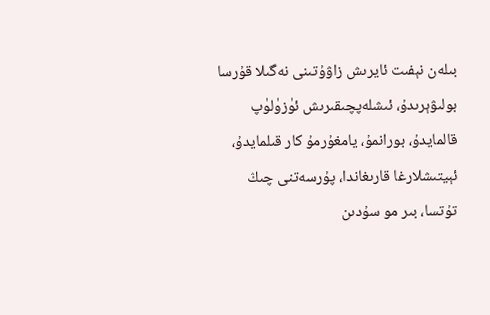بىلەن نېفىت ئايرىش زاۋۇتىنى نەگىلا قۇرسا بولىۋېرىدۇ، ئىشلەپچىقىرىش ئۈزۈلۈپ قالمايدۇ، بورانمۇ، يامغۇرمۇ كار قىلمايدۇ، ئېيتىشلارغا قارىغاندا، پۇرسەتنى چىڭ تۇتسا، بىر مو سۇدىن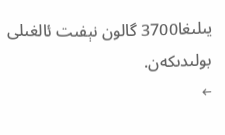يىلىغا3700 گالون نېفىت ئالغىلى بولىدىكەن.
←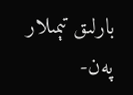بارلىق تېمىلار پەن-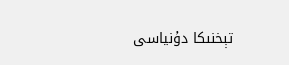تېخنىكا دۇنياسى